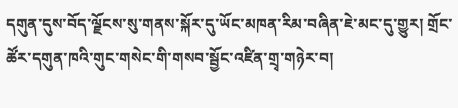དགུན་དུས་བོད་ལྗོངས་སུ་གནས་སྐོར་དུ་ཡོང་མཁན་རིམ་བཞིན་ཇེ་མང་དུ་གྱུར། གྲོང་ཚོར་དགུན་ཁའི་གུང་གསེང་གི་གསབ་སྦྱོང་འཛིན་གྲྭ་གཉེར་བ།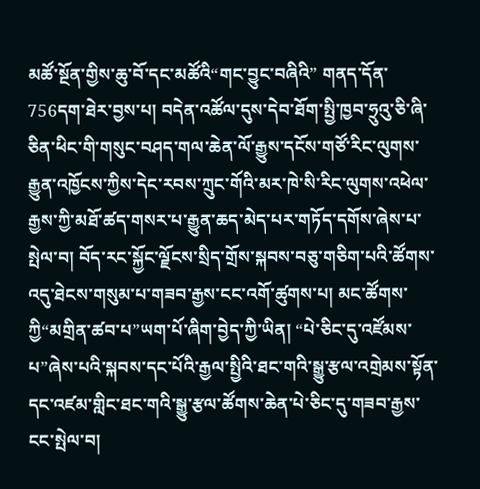མཚོ་སྔོན་གྱིས་ཆུ་བོ་དང་མཚོའི“གང་བྱུང་བཞིའི” གནད་དོན་756དག་ཐེར་བྱས་པ། བདེན་འཚོལ་དུས་དེབ་ཐོག་སྤྱི་ཁྱབ་ཧྲུའུ་ཅི་ཞི་ཅིན་ཕིང་གི་གསུང་བཤད་གལ་ཆེན་ལོ་རྒྱུས་དངོས་གཙོ་རིང་ལུགས་རྒྱུན་འཁྱོངས་ཀྱིས་དེང་རབས་ཀྲུང་གོའི་མར་ཁེ་སི་རིང་ལུགས་འཕེལ་རྒྱས་ཀྱི་མཐོ་ཚད་གསར་པ་རྒྱུན་ཆད་མེད་པར་གཏོད་དགོས་ཞེས་པ་སྤེལ་བ། བོད་རང་སྐྱོང་ལྗོངས་སྲིད་གྲོས་སྐབས་བཅུ་གཅིག་པའི་ཚོགས་འདུ་ཐེངས་གསུམ་པ་གཟབ་རྒྱས་ངང་འགོ་ཚུགས་པ། མང་ཚོགས་ཀྱི“མགྲིན་ཚབ་པ”ཡག་པོ་ཞིག་བྱེད་ཀྱི་ཡིན། “པེ་ཅིང་དུ་འཛོམས་པ”ཞེས་པའི་སྐབས་དང་པོའི་རྒྱལ་སྤྱིའི་ཐང་གའི་སྒྱུ་རྩལ་འགྲེམས་སྟོན་དང་འཛམ་གླིང་ཐང་གའི་སྒྱུ་རྩལ་ཚོགས་ཆེན་པེ་ཅིང་དུ་གཟབ་རྒྱས་ངང་སྤེལ་བ།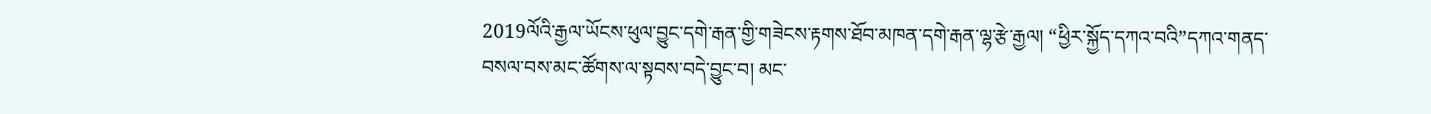2019ལོའི་རྒྱལ་ཡོངས་ཕུལ་བྱུང་དགེ་རྒན་གྱི་གཟེངས་རྟགས་ཐོབ་མཁན་དགེ་རྒན་ལྷ་རྩེ་རྒྱལ། “ཕྱིར་སྐྱོད་དཀའ་བའི”དཀའ་གནད་བསལ་བས་མང་ཚོགས་ལ་སྟབས་བདེ་བྱུང་བ། མང་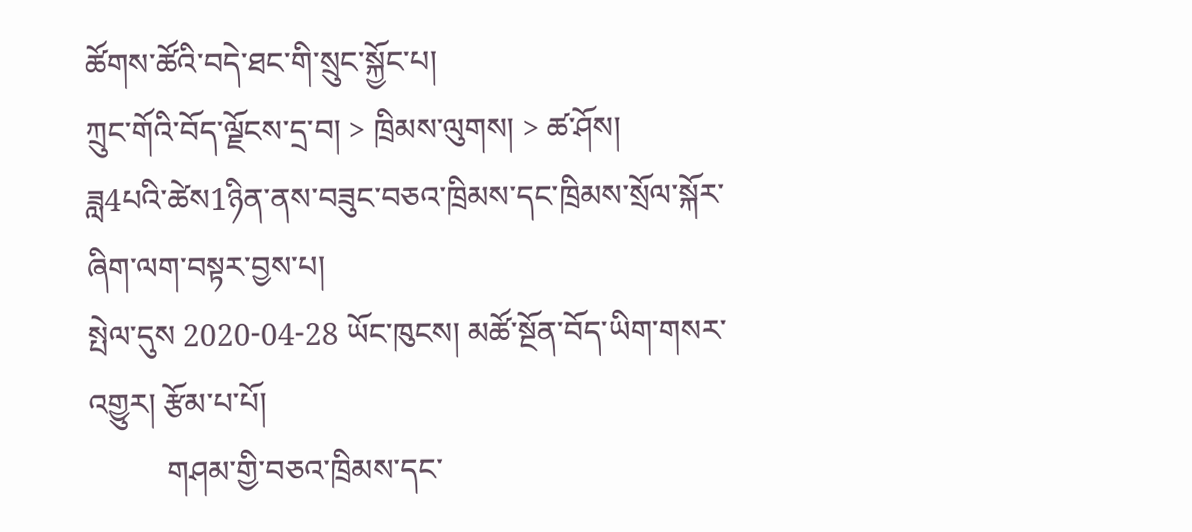ཚོགས་ཚོའི་བདེ་ཐང་གི་སྲུང་སྐྱོང་པ།
ཀྲུང་གོའི་བོད་ལྗོངས་དྲ་བ། > ཁྲིམས་ལུགས། > ཚ་ཤོས།
ཟླ4པའི་ཚེས1ཉིན་ནས་བཟུང་བཅའ་ཁྲིམས་དང་ཁྲིམས་སྲོལ་སྐོར་ཞིག་ལག་བསྟར་བྱས་པ།
སྤེལ་དུས 2020-04-28 ཡོང་ཁུངས། མཚོ་སྔོན་བོད་ཡིག་གསར་འགྱུར། རྩོམ་པ་པོ།
          གཤམ་གྱི་བཅའ་ཁྲིམས་དང་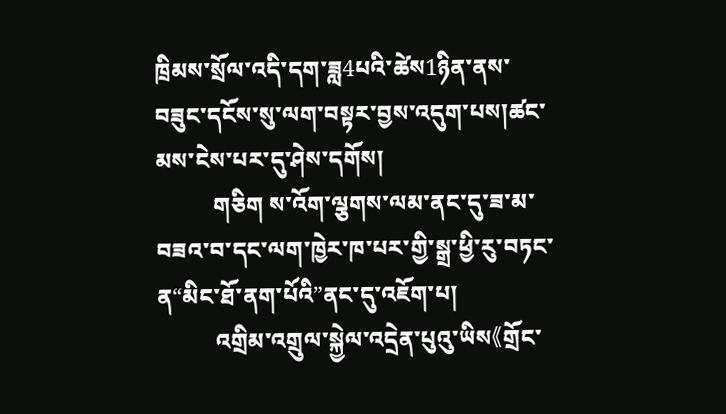ཁྲིམས་སྲོལ་འདི་དག་ཟླ4པའི་ཚེས1ཉིན་ནས་བཟུང་དངོས་སུ་ལག་བསྟར་བྱས་འདུག་པས།ཚང་མས་ངེས་པར་དུ་ཤེས་དགོས།
          གཅིག ས་འོག་ལྕགས་ལམ་ནང་དུ་ཟ་མ་བཟའ་བ་དང་ལག་ཁྱེར་ཁ་པར་གྱི་སྒྲ་ཕྱི་རུ་བཏང་ན“མིང་ཐོ་ནག་པོའི”ནང་དུ་འཇོག་པ།
          འགྲིམ་འགྲུལ་སྐྱེལ་འདྲེན་པུའུ་ཡིས《གྲོང་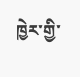ཁྱེར་གྱི་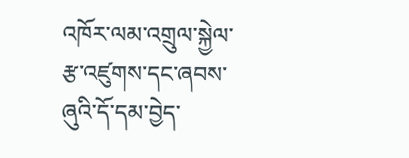འཁོར་ལམ་འགྲུལ་སྐྱེལ་རྩ་འཛུགས་དང་ཞབས་ཞུའི་དོ་དམ་བྱེད་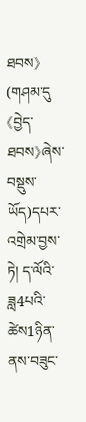ཐབས》(གཤམ་དུ《བྱེད་ཐབས》ཞེས་བསྡུས་ཡོད)དཔར་འགྲེམ་བྱས་ཏེ། ད་ལོའི་ཟླ4པའི་ཚེས1ཉིན་ནས་བཟུང་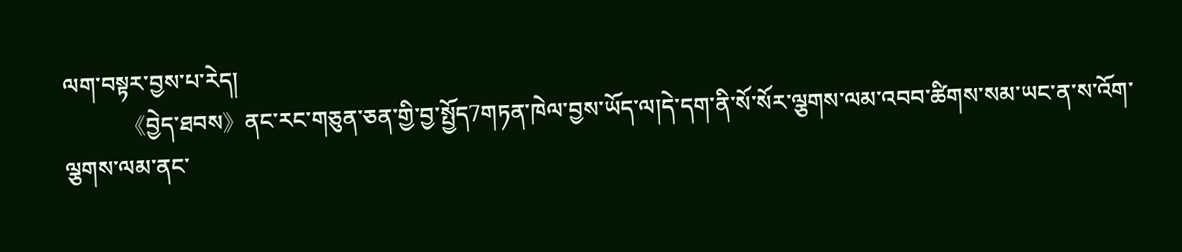ལག་བསྟར་བྱས་པ་རེད།
          《བྱེད་ཐབས》ནང་རང་གཅུན་ཅན་གྱི་བྱ་སྤྱོད7གཏན་ཁེལ་བྱས་ཡོད་ལ།དེ་དག་ནི་སོ་སོར་ལྕགས་ལམ་འབབ་ཚིགས་སམ་ཡང་ན་ས་འོག་ལྕགས་ལམ་ནང་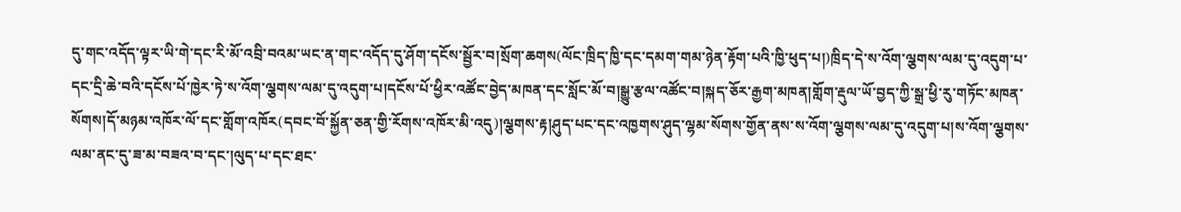དུ་གང་འདོད་ལྟར་ཡི་གེ་དང་རི་མོ་འབྲི་བའམ་ཡང་ན་གང་འདོད་དུ་ཤོག་དངོས་སྦྱོར་བ།སྲོག་ཆགས(ལོང་ཁྲིད་ཁྱི་དང་དམག་གམ་ཉེན་རྟོག་པའི་ཁྱི་ཕུད་པ།)ཁྲིད་དེ་ས་འོག་ལྕགས་ལམ་དུ་འདུག་པ་དང་དྲི་ཆེ་བའི་དངོས་པོ་ཁྱེར་ཏེ་ས་འོག་ལྕགས་ལམ་དུ་འདུག་པ།དངོས་པོ་ཕྱིར་འཚོང་བྱེད་མཁན་དང་སློང་མོ་བ།སྒྱུ་རྩལ་འཚོང་བ།སྐད་ཅོར་རྒྱག་མཁན།གློག་རྡུལ་ཡོ་བྱད་ཀྱི་སྒྲ་ཕྱི་རུ་གཏོང་མཁན་སོགས།དོ་མཉམ་འཁོར་ལོ་དང་གློག་འཁོར(དབང་བོ་སྐྱོན་ཅན་གྱི་རོགས་འཁོར་མི་འདུ)།ལྕགས་རྟ།ཤུད་པང་དང་འཁྱགས་ཤུད་ལྷམ་སོགས་གྱོན་ནས་ས་འོག་ལྕགས་ལམ་དུ་འདུག་པ།ས་འོག་ལྕགས་ལམ་ནང་དུ་ཟ་མ་བཟའ་བ་དང་།ལུད་པ་དང་ཐང་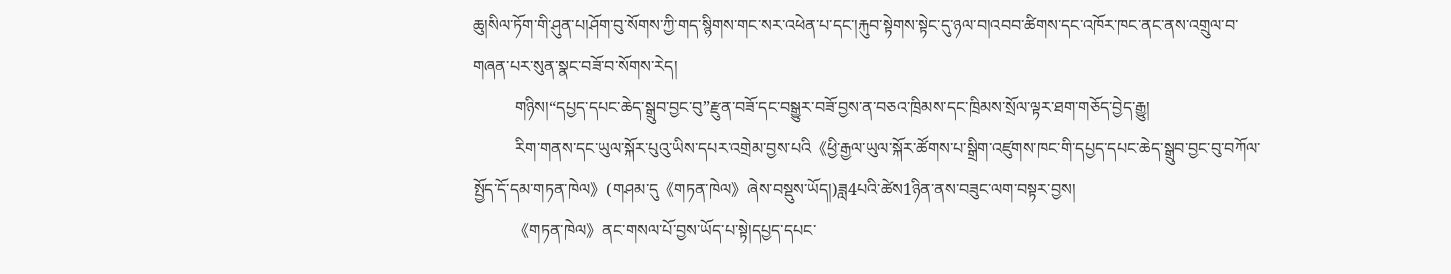ཆུ།སིལ་ཏོག་གི་ཤུན་པ།ཤོག་བུ་སོགས་ཀྱི་གད་སྙིགས་གང་སར་འཕེན་པ་དང་།རྐུབ་སྟེགས་སྟེང་དུ་ཉལ་བ།འབབ་ཚིགས་དང་འཁོར་ཁང་ནང་ནས་འགྲུལ་བ་གཞན་པར་སུན་སྣང་བཟོ་བ་སོགས་རེད།
          གཉིས།“དཔྱད་དཔང་ཆེད་སྒྲུབ་བྱང་བུ”རྫུན་བཟོ་དང་བསྒྱུར་བཟོ་བྱས་ན་བཅའ་ཁྲིམས་དང་ཁྲིམས་སྲོལ་ལྟར་ཐག་གཅོད་བྱེད་རྒྱུ།
          རིག་གནས་དང་ཡུལ་སྐོར་པུའུ་ཡིས་དཔར་འགྲེམ་བྱས་པའི《ཕྱི་རྒྱལ་ཡུལ་སྐོར་ཚོགས་པ་སྒྲིག་འཛུགས་ཁང་གི་དཔྱད་དཔང་ཆེད་སྒྲུབ་བྱང་བུ་བཀོལ་སྤྱོད་དོ་དམ་གཏན་ཁེལ》(གཤམ་དུ《གཏན་ཁེལ》ཞེས་བསྡུས་ཡོད།)ཟླ4པའི་ཚེས1ཉིན་ནས་བཟུང་ལག་བསྟར་བྱས།
          《གཏན་ཁེལ》ནང་གསལ་པོ་བྱས་ཡོད་པ་སྟེ།དཔྱད་དཔང་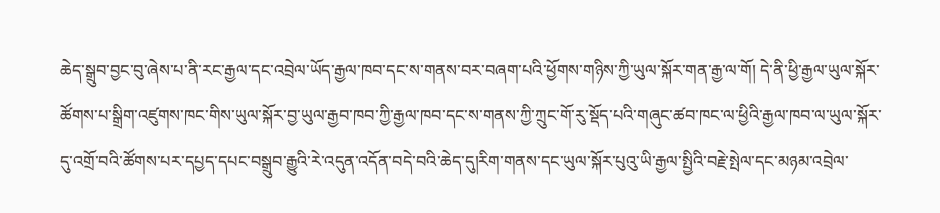ཆེད་སྒྲུབ་བྱང་བུ་ཞེས་པ་ནི་རང་རྒྱལ་དང་འབྲེལ་ཡོད་རྒྱལ་ཁབ་དང་ས་གནས་བར་བཞག་པའི་ཕྱོགས་གཉིས་ཀྱི་ཡུལ་སྐོར་གན་རྒྱ་ལ་གོ། དེ་ནི་ཕྱི་རྒྱལ་ཡུལ་སྐོར་ཚོགས་པ་སྒྲིག་འཛུགས་ཁང་གིས་ཡུལ་སྐོར་བྱ་ཡུལ་རྒྱབ་ཁབ་ཀྱི་རྒྱལ་ཁབ་དང་ས་གནས་ཀྱི་ཀྲུང་གོ་རུ་སྡོད་པའི་གཞུང་ཚབ་ཁང་ལ་ཕྱིའི་རྒྱལ་ཁབ་ལ་ཡུལ་སྐོར་དུ་འགྲོ་བའི་ཚོགས་པར་དཔྱད་དཔང་བསྒྲུབ་རྒྱུའི་རེ་འདུན་འདོན་བདེ་བའི་ཆེད་དུ།རིག་གནས་དང་ཡུལ་སྐོར་པུའུ་ཡི་རྒྱལ་སྤྱིའི་བརྗེ་སྤེལ་དང་མཉམ་འབྲེལ་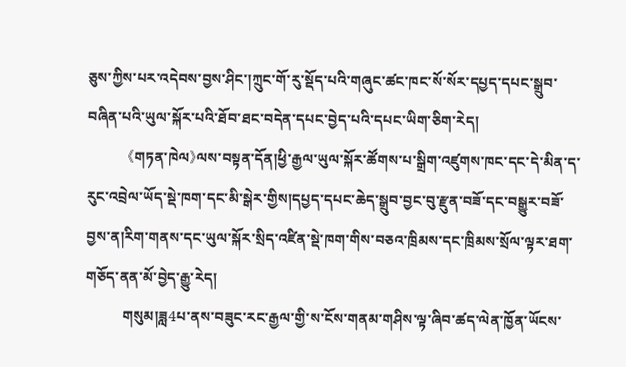ཅུས་ཀྱིས་པར་འདེབས་བྱས་ཤིང་།ཀྲུང་གོ་རུ་སྡོད་པའི་གཞུང་ཚང་ཁང་སོ་སོར་དཔྱད་དཔང་སྒྲུབ་བཞིན་པའི་ཡུལ་སྐོར་པའི་ཐོབ་ཐང་བདེན་དཔང་བྱེད་པའི་དཔང་ཡིག་ཅིག་རེད།
          《གཏན་ཁེལ》ལས་བསྟན་དོན།ཕྱི་རྒྱལ་ཡུལ་སྐོར་ཚོགས་པ་སྒྲིག་འཛུགས་ཁང་དང་དེ་མིན་ད་རུང་འབྲེལ་ཡོད་སྡེ་ཁག་དང་མི་སྒེར་གྱིས།དཔྱད་དཔང་ཆེད་སྒྲུབ་བྱང་བུ་རྫུན་བཟོ་དང་བསྒྱུར་བཟོ་བྱས་ན།རིག་གནས་དང་ཡུལ་སྐོར་སྲིད་འཛིན་སྡེ་ཁག་གིས་བཅའ་ཁྲིམས་དང་ཁྲིམས་སྲོལ་ལྟར་ཐག་གཅོད་ནན་མོ་བྱེད་རྒྱུ་རེད།
          གསུམ།ཟླ4པ་ནས་བཟུང་རང་རྒྱལ་གྱི་ས་ངོས་གནམ་གཤིས་ལྟ་ཞིབ་ཚད་ལེན་ཁྱོན་ཡོངས་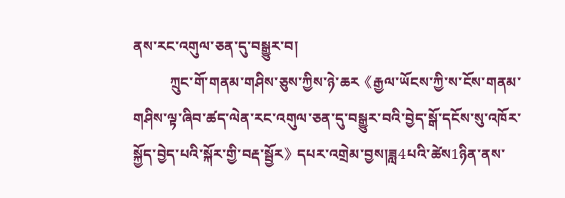ནས་རང་འགུལ་ཅན་དུ་བསྒྱུར་བ།
          ཀྲུང་གོ་གནམ་གཤིས་ཅུས་ཀྱིས་ཉེ་ཆར《རྒྱལ་ཡོངས་ཀྱི་ས་ངོས་གནམ་གཤིས་ལྟ་ཞིབ་ཚད་ལེན་རང་འགུལ་ཅན་དུ་བསྒྱུར་བའི་བྱེད་སྒོ་དངོས་སུ་འཁོར་སྐྱོད་བྱེད་པའི་སྐོར་གྱི་བརྡ་སྦྱོར》དཔར་འགྲེམ་བྱས།ཟླ4པའི་ཚེས1ཉིན་ནས་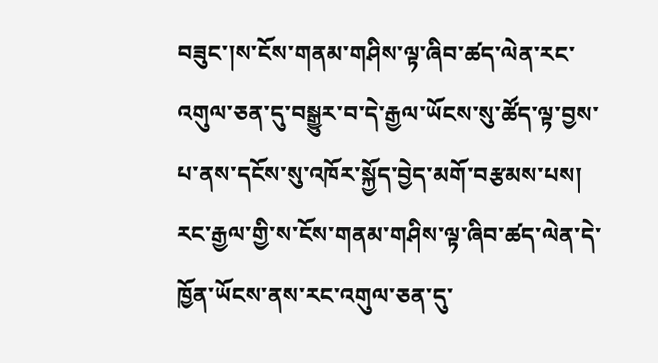བཟུང་།ས་ངོས་གནམ་གཤིས་ལྟ་ཞིབ་ཚད་ལེན་རང་འགུལ་ཅན་དུ་བསྒྱུར་བ་དེ་རྒྱལ་ཡོངས་སུ་ཚོད་ལྟ་བྱས་པ་ནས་དངོས་སུ་འཁོར་སྐྱོད་བྱེད་མགོ་བརྩམས་པས། རང་རྒྱལ་གྱི་ས་ངོས་གནམ་གཤིས་ལྟ་ཞིབ་ཚད་ལེན་དེ་ཁྱོན་ཡོངས་ནས་རང་འགུལ་ཅན་དུ་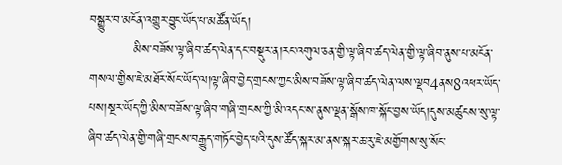བསྒྱུར་བ་མངོན་འགྱུར་བྱུང་ཡོད་པ་མཚོན་ཡོད།
          མིས་བཟོས་ལྟ་ཞིབ་ཚད་ལེན་དང་བསྡུར་ན།རང་འགུལ་ཅན་གྱི་ལྟ་ཞིབ་ཚད་ལེན་གྱི་ལྟ་ཞིབ་ནུས་པ་མངོན་གསལ་གྱིས་ཇེ་མཐོར་སོང་ཡོད་ལ།ལྟ་ཞིབ་བྱེད་གྲངས་ཀྱང་མིས་བཟོས་ལྟ་ཞིབ་ཚད་ལེན་ལས་ལྡབ4ནས8འཕར་ཡོད་པས།སྔར་ཡོད་ཀྱི་མིས་བཟོས་ལྟ་ཞིབ་གཞི་གྲངས་ཀྱི་མི་འདང་ས་ནུས་ལྡན་སྒོས་ཁ་སྐོང་བྱས་ཡོད།དུས་མཚུངས་སུ་ལྟ་ཞིབ་ཚད་ལེན་གྱི་གཞི་གྲངས་བརྒྱུད་གཏོང་བྱེད་པའི་དུས་ཚོད་སྐར་མ་ནས་སྐར་ཆ་རུ་ཇེ་མགྱོགས་སུ་སོང་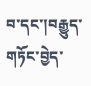བ་དང་།བརྒྱུད་གཏོང་བྱེད་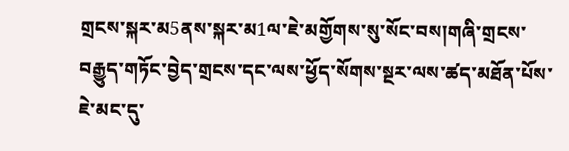གྲངས་སྐར་མ5ནས་སྐར་མ1ལ་ཇེ་མགྱོགས་སུ་སོང་བས།གཞི་གྲངས་བརྒྱུད་གཏོང་བྱེད་གྲངས་དང་ལས་ཕྱོད་སོགས་སྔར་ལས་ཚད་མཐོན་པོས་ཇེ་མང་དུ་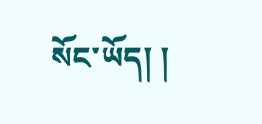སོང་ཡོད། །